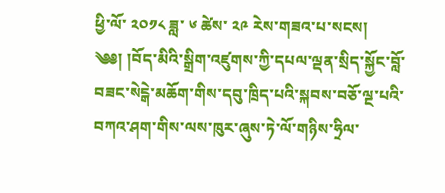ཕྱི་ལོ་ ༢༠༡༨ ཟླ་ ༦ ཚེས་ ༢༩ རེས་གཟའ་པ་སངས།
༄༅། །བོད་མིའི་སྒྲིག་འཛུགས་ཀྱི་དཔལ་ལྡན་སྲིད་སྐྱོང་བློ་བཟང་སེངྒེ་མཆོག་གིས་དབུ་ཁྲིད་པའི་སྐབས་བཅོ་ལྔ་པའི་བཀའ་ཤག་གིས་ལས་ཁུར་ཞུས་ཏེ་ལོ་གཉིས་ཧྲིལ་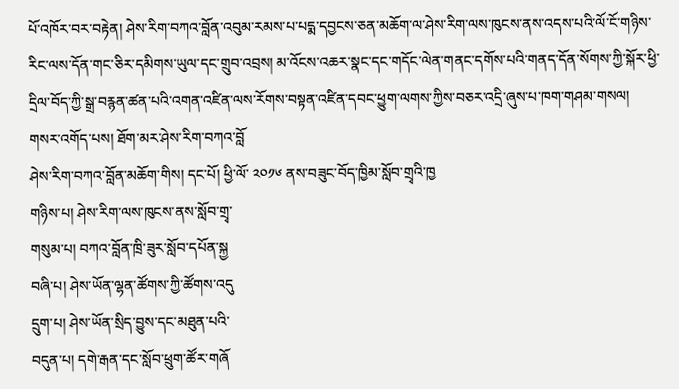པོ་འཁོར་བར་བརྟེན། ཤེས་རིག་བཀའ་བློན་འབུམ་རམས་པ་པདྨ་དབྱངས་ཅན་མཆོག་ལ་ཤེས་རིག་ལས་ཁུངས་ནས་འདས་པའི་ལོ་ངོ་གཉིས་རིང་ལས་དོན་གང་ཅིར་དམིགས་ཡུལ་དང་གྲུབ་འབྲས། མ་འོངས་འཆར་སྣང་དང་གདོང་ལེན་གནང་དགོས་པའི་གནད་དོན་སོགས་ཀྱི་སྐོར་ཕྱི་དྲིལ་བོད་ཀྱི་སྒྲ་བརྙན་ཚན་པའི་འགན་འཛིན་ལས་རོགས་བསྟན་འཛིན་དབང་ཕྱུག་ལགས་ཀྱིས་བཅར་འདྲི་ཞུས་པ་ཁག་གཤམ་གསལ།
གསར་འགོད་པས། ཐོག་མར་ཤེས་རིག་བཀའ་བློ
ཤེས་རིག་བཀའ་བློན་མཆོག་གིས། དང་པོ། ཕྱི་ལོ་ ༢༠༡༦ ནས་བཟུང་བོད་ཁྱིམ་སློབ་གྲྭའི་ཁྱ
གཉིས་པ། ཤེས་རིག་ལས་ཁུངས་ནས་སློབ་གྲྭ་
གསུམ་པ། བཀའ་བློན་ཁྲི་ཟུར་སློབ་དཔོན་སྐྱ
བཞི་པ། ཤེས་ཡོན་ལྷན་ཚོགས་ཀྱི་ཚོགས་འདུ
དྲུག་པ། ཤེས་ཡོན་སྲིད་བྱུས་དང་མཐུན་པའི་
བདུན་པ། དགེ་རྒན་དང་སློབ་ཕྲུག་ཚོར་གཞོ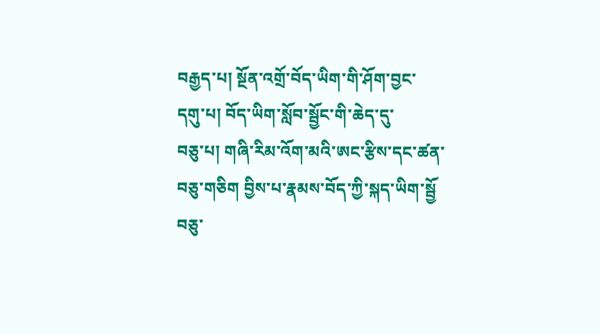བརྒྱད་པ། སྔོན་འགྲོ་བོད་ཡིག་གི་ཤོག་བྱང་
དགུ་པ། བོད་ཡིག་སློབ་སྦྱོང་གི་ཆེད་དུ་
བཅུ་པ། གཞི་རིམ་འོག་མའི་ཨང་རྩིས་དང་ཚན་
བཅུ་གཅིག བྱིས་པ་རྣམས་བོད་ཀྱི་སྐད་ཡིག་སྦྱོ
བཅུ་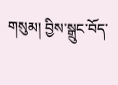གསུམ། བྱིས་སྒྲུང་བོད་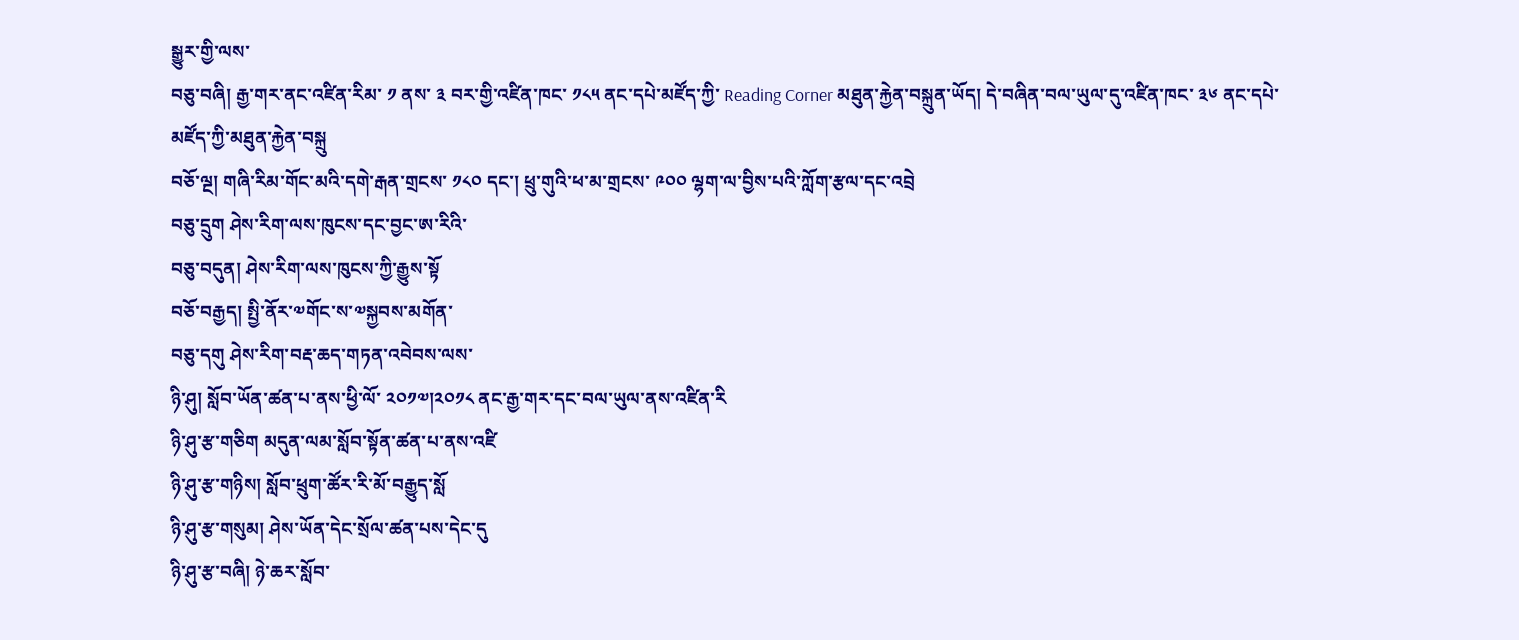སྒྱུར་གྱི་ལས་
བཅུ་བཞི། རྒྱ་གར་ནང་འཛིན་རིམ་ ༡ ནས་ ༣ བར་གྱི་འཛིན་ཁང་ ༡༨༥ ནང་དཔེ་མཛོད་ཀྱི་ Reading Corner མཐུན་རྐྱེན་བསྐྲུན་ཡོད། དེ་བཞིན་བལ་ཡུལ་དུ་འཛིན་ཁང་ ༣༦ ནང་དཔེ་མཛོད་ཀྱི་མཐུན་རྐྱེན་བསྐྲུ
བཅོ་ལྔ། གཞི་རིམ་གོང་མའི་དགེ་རྒན་གྲངས་ ༡༨༠ དང་། ཕྲུ་གུའི་ཕ་མ་གྲངས་ ༩༠༠ ལྷག་ལ་བྱིས་པའི་ཀློག་རྩལ་དང་འབྲེ
བཅུ་དྲུག ཤེས་རིག་ལས་ཁུངས་དང་བྱང་ཨ་རིའི་
བཅུ་བདུན། ཤེས་རིག་ལས་ཁུངས་ཀྱི་རྒྱུས་སྟོ
བཅོ་བརྒྱད། སྤྱི་ནོར་༧གོང་ས་༧སྐྱབས་མགོན་
བཅུ་དགུ ཤེས་རིག་བརྡ་ཆད་གཏན་འབེབས་ལས་
ཉི་ཤུ། སློབ་ཡོན་ཚན་པ་ནས་ཕྱི་ལོ་ ༢༠༡༧།༢༠༡༨ ནང་རྒྱ་གར་དང་བལ་ཡུལ་ནས་འཛིན་རི
ཉི་ཤུ་རྩ་གཅིག མདུན་ལམ་སློབ་སྟོན་ཚན་པ་ནས་འཛི
ཉི་ཤུ་རྩ་གཉིས། སློབ་ཕྲུག་ཚོར་རི་མོ་བརྒྱུད་སློ
ཉི་ཤུ་རྩ་གསུམ། ཤེས་ཡོན་དེང་སྲོལ་ཚན་པས་དེང་དུ
ཉི་ཤུ་རྩ་བཞི། ཉེ་ཆར་སློབ་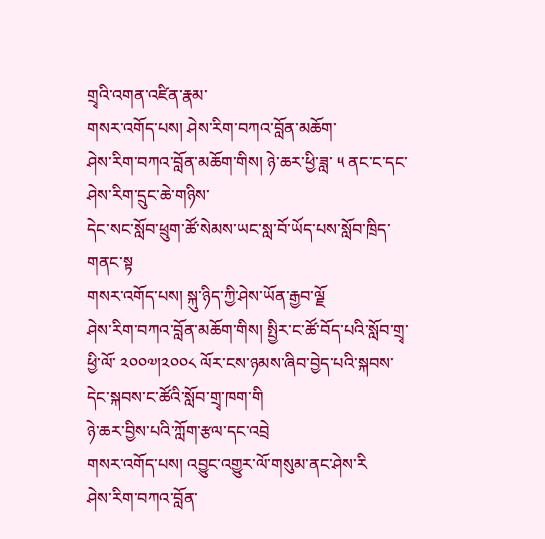གྲྭའི་འགན་འཛིན་རྣམ་
གསར་འགོད་པས། ཤེས་རིག་བཀའ་བློན་མཆོག་
ཤེས་རིག་བཀའ་བློན་མཆོག་གིས། ཉེ་ཆར་ཕྱི་ཟླ་ ༥ ནང་ང་དང་ཤེས་རིག་དྲུང་ཆེ་གཉིས་
དེང་སང་སློབ་ཕྲུག་ཚོ་སེམས་ཡང་སླ་བོ་ཡོད་པས་སློབ་ཁྲིད་གནང་སྟ
གསར་འགོད་པས། སྐུ་ཉིད་ཀྱི་ཤེས་ཡོན་རྒྱབ་ལྗོ
ཤེས་རིག་བཀའ་བློན་མཆོག་གིས། སྤྱིར་ང་ཚོ་བོད་པའི་སློབ་གྲྭ་
ཕྱི་ལོ་ ༢༠༠༧།༢༠༠༨ ལོར་ངས་ཉམས་ཞིབ་བྱེད་པའི་སྐབས་
དེང་སྐབས་ང་ཚོའི་སློབ་གྲྭ་ཁག་གི
ཉེ་ཆར་བྱིས་པའི་ཀློག་རྩལ་དང་འབྲེ
གསར་འགོད་པས། འབྱུང་འགྱུར་ལོ་གསུམ་ནང་ཤེས་རི
ཤེས་རིག་བཀའ་བློན་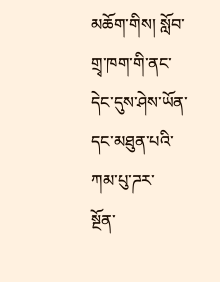མཆོག་གིས། སློབ་གྲྭ་ཁག་གི་ནང་དེང་དུས་ཤེས་ཡོན་དང་མཐུན་པའི་ཀམ་པུ་ཌར་
སྔོན་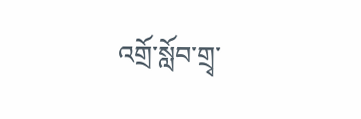འགྲོ་སློབ་གྲྭ་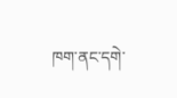ཁག་ནང་དགེ་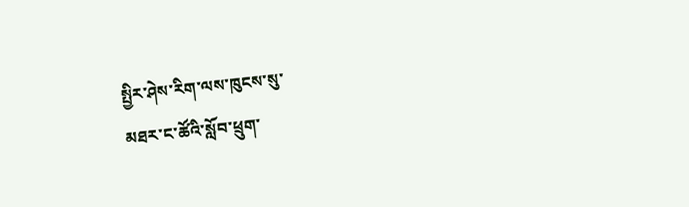སྤྱིར་ཤེས་རིག་ལས་ཁུངས་སུ་
མཐར་ང་ཚོའི་སློབ་ཕྲུག་